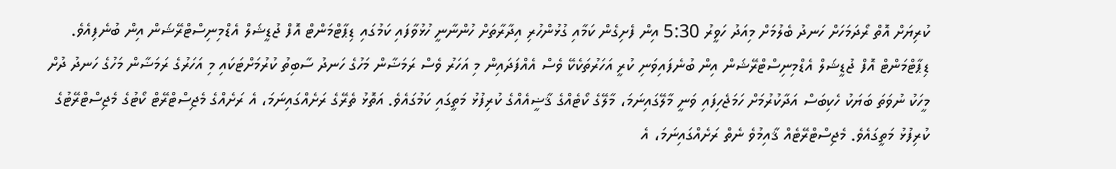ކުރިޔަށް އޮތް ރޯދަމަހަށް ހަނދު ބެލުމަށް މިއަދު ހަވީރު 5:30 އިން ފެށިގެން ކަމާއި ގުޅުންހުރި އިދާރާތަށް ހުންނާނީ ހުޅުވާފައި ކަމުގައި ޑިޕާޓްމަންޓް އޮފް ޖުޑީޝަލް އެޑްމިނިސްޓްރޭޝަން އިން ބުނެފިއެވެ.
ޑިޕާޓްމަންޓް އޮފް ޖުޑީޝަލް އެޑްމިނިސްޓްރޭޝަން އިން ބުނެފައިވަނި ކުރީ އަހަރުތަކެކޭ ވެސް އެއްފަދައިން މި އަހަރު ވެސް ރަމަޟާން މަހުގެ ހަނދު ސާބިތު ކުރުމަށްޓަކައި މި އަހަރުގެ ރަމަޟާން މަހުގެ ހަނދު ދުށް މީހަކު ނުވަތަ ބަޔަކު ހެކިބަސް އަދާކުރުމަށް ހަމަޖެހިފައި ވަނީ މާލޭގައިނަމަ، މާލޭގެ ކޯޓެއްގެ ޤާޟީއެއްގެ ކުރިފުޅު މަތީގައި ކަމުގައެވެ. އަތޮޅު ތެރޭގެ ރަށެއްގައިނަމަ، އެ ރަށެއްގެ މެޖިސްޓްރޭޓް ކޯޓުގެ މެޖިސްޓްރޭޓުގެ ކުރިފުޅު މަތީގައެވެ. މެޖިސްޓްރޭޓެއް ޤާއިމުވެ ނެތް ރަށެއްގައިނަމަ، އެ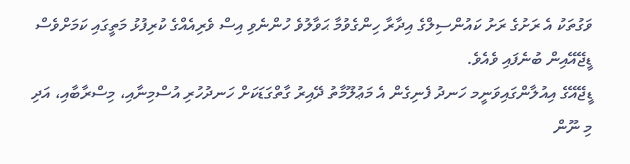ވަގުތަކު އެ ރަށުގެ ރަށު ކައުންސިލްގެ އިދާރާ ހިންގެވުމާ ޙަވާލުވެ ހުންނެވި އިސް ވެރިއެއްގެ ކުރިފުޅު މަތީގައި ކަމަށްވެސް ޑީޖޭއޭއިން ބުނެފައި ވެއެވެ.
ޑީޖޭއޭގެ އިއުލާންގައިވަނީމ ހަނދު ފެނިގެން އެ މަޢުލޫމާތު ދޭއިރު ގާތްގަޑަކަށް ހަނދުހުރި އުސްމިނާއި، މިސްރާބާއި، އަދި މި ނޫން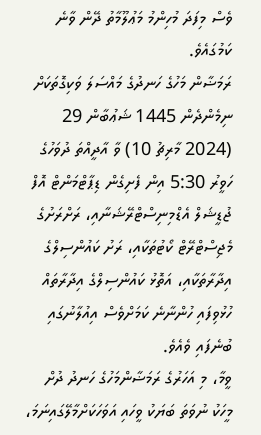ވެސް މިފަދަ މުހިންމު މަޢުލޫމާތު ދޭން ވާނެ ކަމުގައެވެ.
ރަމަޟާން މަހުގެ ހަނދުގެ މައްސަލަ ވަކިގޮތަކަށް ނިމެންދެން 1445 ޝަޢުބާން 29 (2024 މާރިޗު 10) ވާ އާދީއްތަ ދުވަހުގެ ހަވީރު 5:30 އިން ފެށިގެން ޑިޕާޓްމަންޓް އޮފް ޖުޑީޝަލް އެޑްމިނިސްޓްރޭޝަނާއި، ރަށްރަށުގެ މެޖިސްޓްރޭޓް ކޯޓުތަކާއި، ރަށު ކައުންސިލްގެ އިދާރާތަކާއި، އަތޮޅު ކައުންސިލްގެ އިދާރާތައް ހުޅުވިފައި ހުންނާނެ ކަމަށްވެސް އިއުލާނުގައި ބުނެފައި ވެއެވެ.
ވީމާ، މި އަހަރުގެ ރަމަޟާންމަހުގެ ހަނދު ދުށް މީހަކު ނުވަތަ ބަޔަކު ވީހައި އަވަހަކަށްމާލޭގައިނަމަ،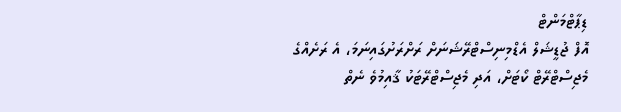ޑިޕާޓްމަންޓް
އޮފް ޖުޑީޝަލް އެޑްމިނިސްޓްރޭޝަނަށް ރަށްރަށުގައިނަމަ، އެ ރަށެއްގެ މެޖިސްޓްރޭޓް ކޯޓަށް، އަދި މެޖިސްޓްރޭޓަކު ޤާއިމުވެ ނެތް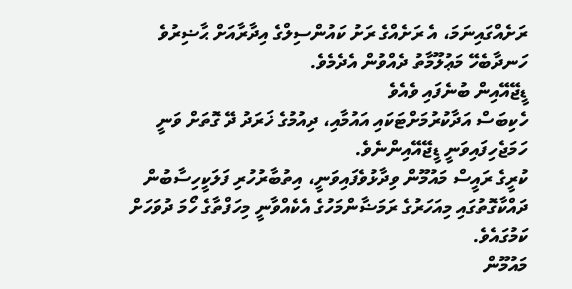ރަށެއްގައިނަމަ، އެ ރަށެއްގެ ރަށު ކައުންސިލްގެ އިދާރާއަށް ޙާޟިރުވެ ހަނދާބެހޭ މަޢުލޫމާތު ދެއްވުން އެދެމެވެ.
ޑީޖޭއޭއިން ބުނެފައި ވެއެވެ
ހެކިބަސް އަދާކުރުމަށްޓަކައި އައުމާއި، ދިއުމުގެ ޚަރަދު ދޭ ގޮތަށް ވަނީ ހަމަޖެހިފައިވަނީ ޑީޖޭއޭއިންނެވެ.
ކުރީގެ ރައީސް މައުމޫން ވިދާޅުވެފައިވަނީ، އިތުބާރުހުރި ފަލަކީހިސާބުން ދައްކާގޮތުގައި މިއަހަރުގެ ރަމަޟާންމަހުގެ އެކެއްވާނީ މިހަފްތާގެ ހޯމަ ދުވަހަށް ކަމުގައެވެ.
މައުމޫން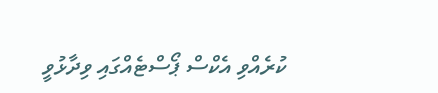ކުރެއްވި އެކްސް ޕޯސްޓެއްގައި ވިދާޅުވީ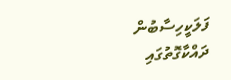ފަލަކީހިސާބުން ދައްކާގޮތުގައި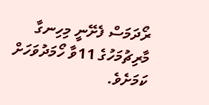ރޯދަމަސް ފެށޭނީ މިހިނގާ މާރިޗުމަހުގެ 11ވާ ހޯމަދުވަހަށް ކަމަށެވެ.